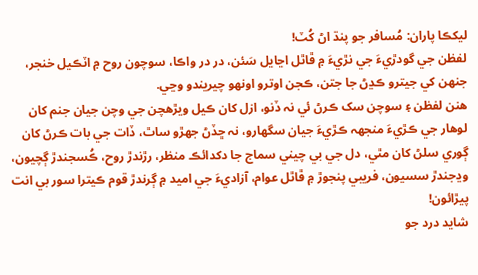ليکڪا پاران: مُسافر جو پنڌ اڻ کُٽ!
لفظن جي گودڙيءَ جي نڙيءَ ۾ ڦاٿل اڃايل سَئن، در در واڪا، سوچون روح ۾ اٽڪيل خنجر، جنھن کي جيترو ڪڍڻ جا جتن، ڪجن اوترو اونھو چيريندو وڃي.
ھنن لفظن ۽ سوچن سک ڪرڻ ئي نہ ڏنو، ازل کان ڪيل ويڙھچن جي وچن جيان جنم کان لوھار جي ڪڙيءَ منجهہ ڪڙيءَ جيان سگهارو، نہ ڇڏڻ جھڙو ساٿ، ڏات جي بات ڪرڻ کان ڳوري سلڻ کان مٿي، دل جي بي چيني سماج جا دکدائڪ منظر، رڙندڙ روح، ڪُسجندڙ ڳچيون، وڍجندڙ سسيون، فريبي پنجوڙ ۾ ڦاٿل عوام، آزاديءَ جي اميد ۾ ڳرندڙ قوم ڪيترا سور بي انت پيڙائون!
شايد درد جو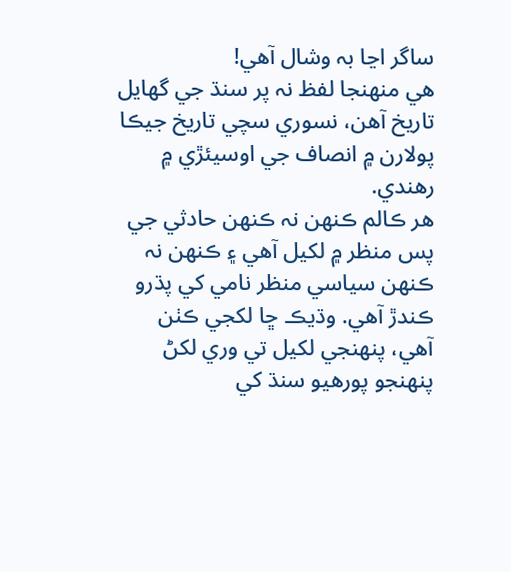ساگر اڃا بہ وشال آھي!
ھي منھنجا لفظ نہ پر سنڌ جي گهايل تاريخ آھن، نسوري سچي تاريخ جيڪا پولارن ۾ انصاف جي اوسيئڙي ۾ رھندي.
ھر ڪالم ڪنھن نہ ڪنھن حادثي جي پس منظر ۾ لکيل آھي ۽ ڪنھن نہ ڪنھن سياسي منظر نامي کي پڌرو ڪندڙ آھي. وڌيڪ ڇا لکجي ڪٺن آھي، پنھنجي لکيل تي وري لکڻ
پنھنجو پورھيو سنڌ کي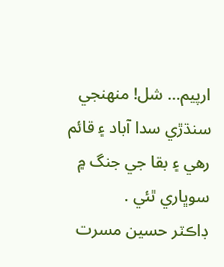ارپيم… شل! منھنجي سنڌڙي سدا آباد ۽ قائم رھي ۽ بقا جي جنگ ۾ سوڀاري ٿئي .
ڊاڪٽر حسين مسرت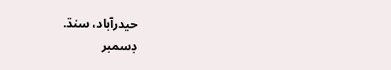حيدرآباد، سنڌ.
ڊسمبر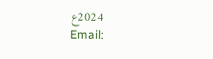2024ع
Email: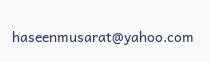haseenmusarat@yahoo.com